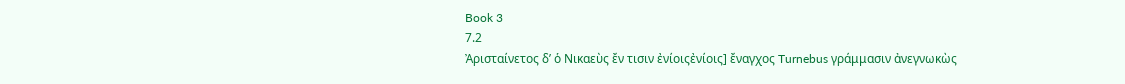Book 3
7.2
Ἀρισταίνετος δʼ ὁ Νικαεὺς ἔν τισιν ἐνίοιςἐνίοις] ἔναγχος Turnebus γράμμασιν ἀνεγνωκὼς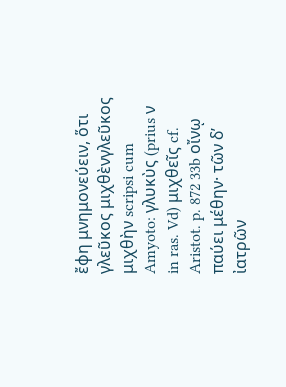ἔφη μνημονεύειν, ὅτι γλεῦκος μιχθὲνγλεῦκος μιχθὴν scripsi cum Amyoto: γλυκὺς (prius ν in ras. Vd) μιχθεῖς cf. Aristot. p. 872 33b οἴνῳ παύει μέθην· τῶν δʼ ἰατρῶν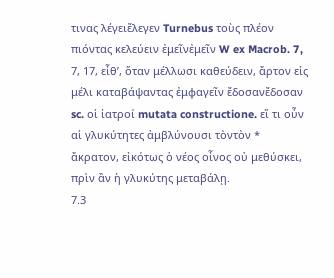τινας λέγειἔλεγεν Turnebus τοὺς πλέον πιόντας κελεύειν ἐμεῖνἐμεῖν W ex Macrob. 7, 7, 17, εἶθʼ, ὅταν μέλλωσι καθεύδειν, ἄρτον εἰς μέλι καταβάψαντας ἐμφαγεῖν ἔδοσανἔδοσαν sc. οἱ ἰατροί mutata constructione. εἴ τι οὖν αἱ γλυκύτητες ἀμβλύνουσι τὸντὸν * ἄκρατον, εἰκότως ὁ νέος οἶνος οὐ μεθύσκει, πρὶν ἂν ἡ γλυκύτης μεταβάλῃ.
7.3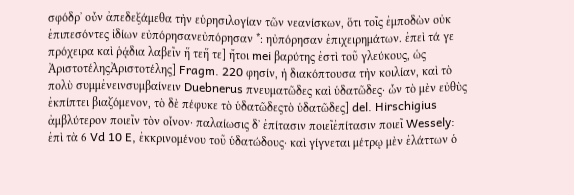σφόδρʼ οὖν ἀπεδεξάμεθα τὴν εὑρησιλογίαν τῶν νεανίσκων, ὅτι τοῖς ἐμποδὼν οὐκ ἐπιπεσόντες ἰδίων εὐπόρησανεὐπόρησαν *: ηὐπόρησαν ἐπιχειρημάτων. ἐπεὶ τά γε πρόχειρα καὶ ῥᾴδια λαβεῖν ἥ τεἥ τε] ἤτοι mei βαρύτης ἐστὶ τοῦ γλεύκους, ὡς ἈριστοτέληςἈριστοτέλης] Fragm. 220 φησίν, ἡ διακόπτουσα τὴν κοιλίαν, καὶ τὸ πολὺ συμμἐνεινσυμβαίνειν Duebnerus πνευματῶδες καὶ ὑδατῶδες· ὧν τὸ μὲν εὐθὺς ἐκπίπτει βιαζόμενον, τὸ δὲ πέφυκε τὸ ὑδατῶδεςτὸ ὑδατῶδες] del. Hirschigius ἀμβλύτερον ποιεῖν τὸν οἶνον· παλαίωσις δʼ ἐπίτασιν ποιεῖἐπίτασιν ποιεῖ Wessely: ἐπὶ τὰ 6 Vd 10 E, ἐκκρινομένου τοῦ ὑδατώδους· καὶ γίγνεται μέτρῳ μὲν ἐλάττων ὁ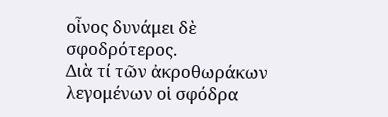οἶνος δυνάμει δὲ σφοδρότερος.
Διὰ τί τῶν ἀκροθωράκων λεγομένων οἱ σφόδρα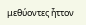μεθύοντες ἧττον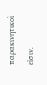παρακινητικοὶ εἰσιν.